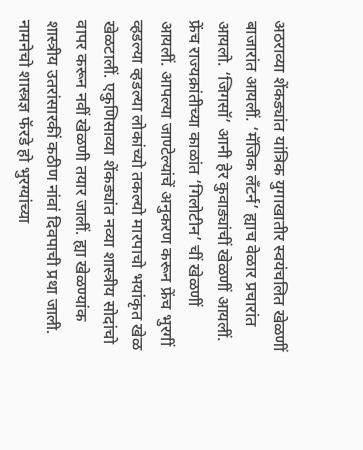अठराव्या शेंकड्यांत यांत्रिक युगाखातीर स्वयंचलित खेळणीं बाजारांत आयलीं. ‘मॅजिक लँटर्न’ ह्याच वेळार प्रचारांत आयलो. ‘जिगसॉ’ आनी हेर कुवाड्यांचीं खेळणीं आयलीं. फ्रेंच राज्यक्रांतीच्या काळांत ‘गिलोटीन’ चीं खेळणीं आयलीं. आपल्या जाण्टेल्यांचें अनुकरण करून फ्रेंच भुरगीं व्हडल्या व्हडल्या लोकांच्यो तकल्यो मारपाचो भयांकृत खेळ खेळटालीं. एकुणिसाव्या शेंकड्यांत नव्या शास्त्रीय सोदांचो वापर करून नवीं खेळणी तयार जालीं. ह्या खेळण्यांक शास्त्रीय उतरांसारकीं कठीण नांवां दिवपाची प्रथा जाली. नामनेचो शास्त्रज्ञ फॅरडे हो भुरग्यांच्या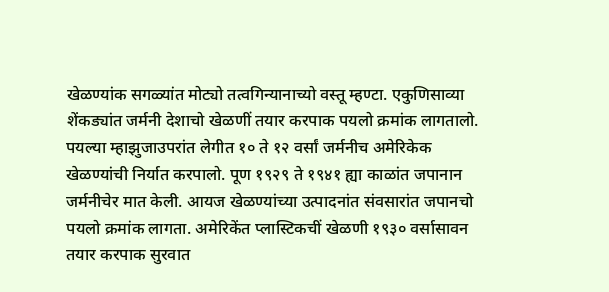खेळण्यांक सगळ्यांत मोट्यो तत्वगिन्यानाच्यो वस्तू म्हण्टा. एकुणिसाव्या शेंकड्यांत जर्मनी देशाचो खेळणीं तयार करपाक पयलो क्रमांक लागतालो. पयल्या म्हाझुजाउपरांत लेगीत १० ते १२ वर्सां जर्मनीच अमेरिकेक खेळण्यांची निर्यात करपालो. पूण १९२९ ते १९४१ ह्या काळांत जपानान जर्मनीचेर मात केली. आयज खेळण्यांच्या उत्पादनांत संवसारांत जपानचो पयलो क्रमांक लागता. अमेरिकेंत प्लास्टिकचीं खेळणी १९३० वर्सासावन तयार करपाक सुरवात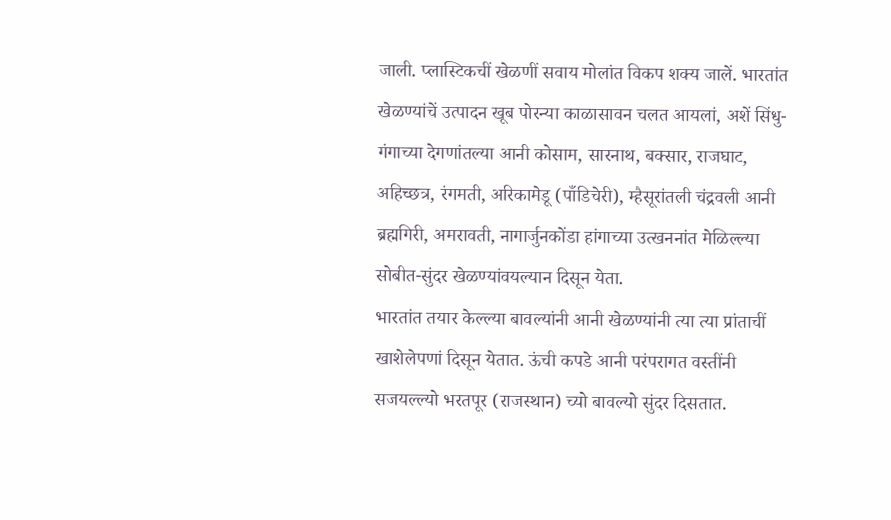जाली. प्लास्टिकचीं खेळणीं सवाय मोलांत विकप शक्य जालें. भारतांत खेळण्यांचें उत्पादन खूब पोरन्या काळासावन चलत आयलां, अशें सिंधु-गंगाच्या देगणांतल्या आनी कोसाम, सारनाथ, बक्सार, राजघाट, अहिच्छत्र, रंगमती, अरिकामेडू (पाँडिचेरी), म्हैसूरांतली चंद्रवली आनी ब्रह्मगिरी, अमरावती, नागार्जुनकोंडा हांगाच्या उत्खननांत मेळिल्ल्या सोबीत-सुंदर खेळण्यांवयल्यान दिसून येता.
भारतांत तयार केल्ल्या बावल्यांनी आनी खेळण्यांनी त्या त्या प्रांताचीं खाशेलेपणां दिसून येतात. ऊंची कपडे आनी परंपरागत वस्तींनी सजयल्ल्यो भरतपूर (राजस्थान) च्यो बावल्यो सुंदर दिसतात.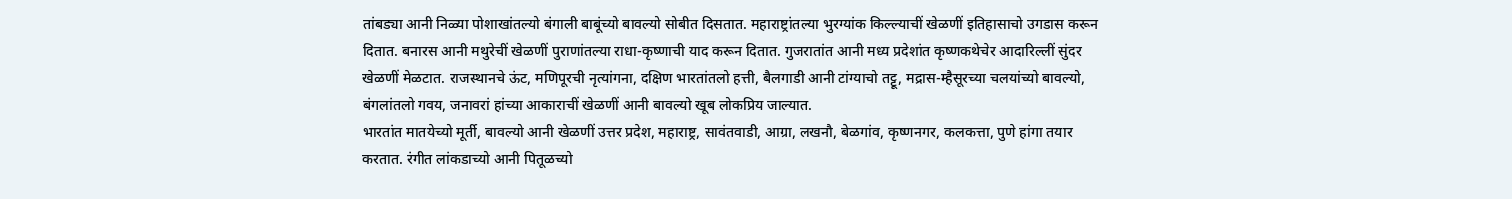तांबड्या आनी निळ्या पोशाखांतल्यो बंगाली बाबूंच्यो बावल्यो सोबीत दिसतात. महाराष्ट्रांतल्या भुरग्यांक किल्ल्याचीं खेळणीं इतिहासाचो उगडास करून दितात. बनारस आनी मथुरेचीं खेळणीं पुराणांतल्या राधा-कृष्णाची याद करून दितात. गुजरातांत आनी मध्य प्रदेशांत कृष्णकथेचेर आदारिल्लीं सुंदर खेळणीं मेळटात. राजस्थानचे ऊंट, मणिपूरची नृत्यांगना, दक्षिण भारतांतलो हत्ती, बैलगाडी आनी टांग्याचो तट्टू, मद्रास-म्हैसूरच्या चलयांच्यो बावल्यो, बंगलांतलो गवय, जनावरां हांच्या आकाराचीं खेळणीं आनी बावल्यो खूब लोकप्रिय जाल्यात.
भारतांत मातयेच्यो मूर्ती, बावल्यो आनी खेळणीं उत्तर प्रदेश, महाराष्ट्र, सावंतवाडी, आग्रा, लखनौ, बेळगांव, कृष्णनगर, कलकत्ता, पुणे हांगा तयार करतात. रंगीत लांकडाच्यो आनी पितूळच्यो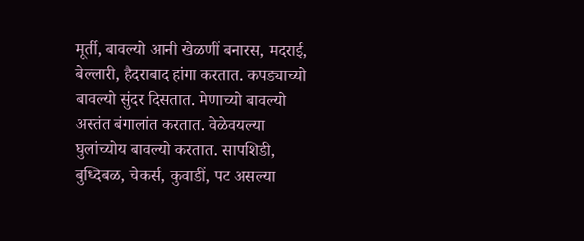मूर्ती, बावल्यो आनी खेळणीं बनारस, मदराई, बेल्लारी, हैदराबाद हांगा करतात. कपड्याच्यो बावल्यो सुंदर दिसतात. मेणाच्यो बावल्यो अस्तंत बंगालांत करतात. वेळेवयल्या घुलांच्योय बावल्यो करतात. सापशिडी, बुध्दिबळ, चेकर्स, कुवाडीं, पट असल्या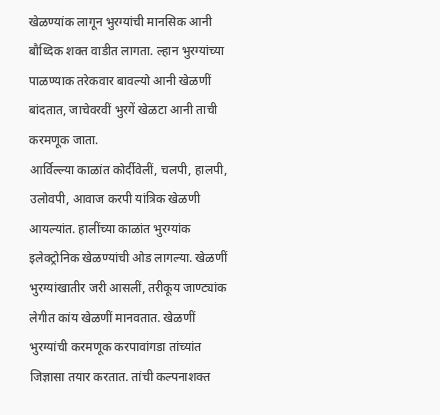खेळण्यांक लागून भुरग्यांची मानसिक आनी बौध्दिक शक्त वाडीत लागता. ल्हान भुरग्यांच्या पाळण्याक तरेकवार बावल्यो आनी खेळणीं बांदतात, जाचेवरवीं भुरगें खेळटा आनी ताची करमणूक जाता.
आर्विल्ल्या काळांत कोर्दीवेलीं, चलपी, हालपी, उलोवपी, आवाज करपी यांत्रिक खेळणी आयल्यांत. हालींच्या काळांत भुरग्यांक इलेक्ट्रोनिक खेळण्यांची ओड लागल्या. खेळणीं भुरग्यांखातीर जरी आसलीं, तरीकूय जाण्ट्यांक लेगीत कांय खेळणीं मानवतात. खेळणीं भुरग्यांची करमणूक करपावांगडा तांच्यांत जिज्ञासा तयार करतात. तांची कल्पनाशक्त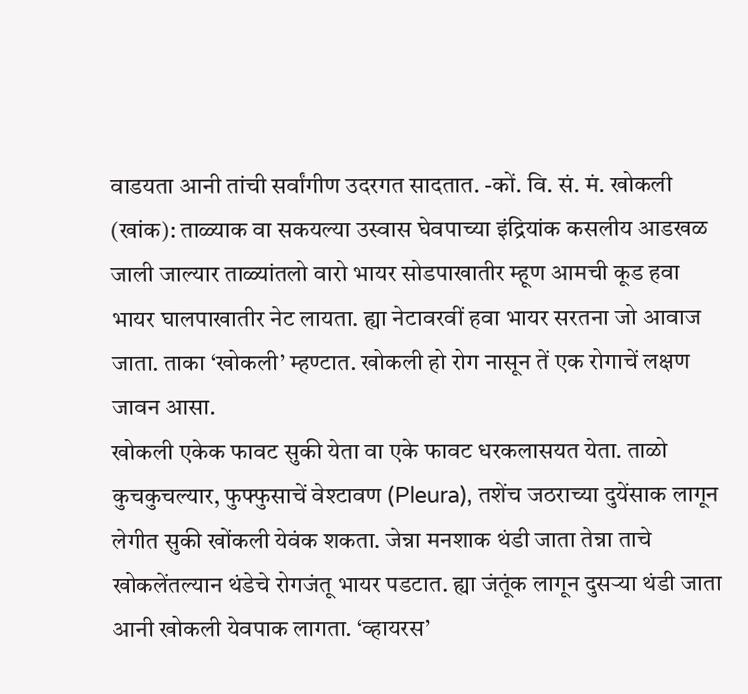वाडयता आनी तांची सर्वांगीण उदरगत सादतात. -कों. वि. सं. मं. खोकली (खांक): ताळ्याक वा सकयल्या उस्वास घेवपाच्या इंद्रियांक कसलीय आडखळ जाली जाल्यार ताळ्यांतलो वारो भायर सोडपाखातीर म्हूण आमची कूड हवा भायर घालपाखातीर नेट लायता. ह्या नेटावरवीं हवा भायर सरतना जो आवाज जाता. ताका ‘खोकली’ म्हण्टात. खोकली हो रोग नासून तें एक रोगाचें लक्षण जावन आसा.
खोकली एकेक फावट सुकी येता वा एके फावट धरकलासयत येता. ताळो कुचकुचल्यार, फुफ्फुसाचें वेश्टावण (Pleura), तशेंच जठराच्या दुयेंसाक लागून लेगीत सुकी खोंकली येवंक शकता. जेन्ना मनशाक थंडी जाता तेन्ना ताचे खोकलेंतल्यान थंडेचे रोगजंतू भायर पडटात. ह्या जंतूंक लागून दुसऱ्या थंडी जाता आनी खोकली येवपाक लागता. ‘व्हायरस’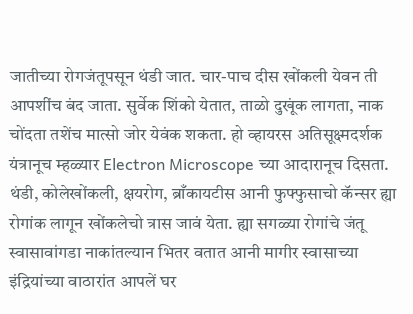जातीच्या रोगजंतूपसून थंडी जात. चार-पाच दीस खोंकली येवन ती आपशींच बंद जाता. सुर्वेक शिंको येतात, ताळो दुखूंक लागता, नाक चोंदता तशेंच मात्सो जोर येवंक शकता. हो व्हायरस अतिसूक्ष्मदर्शक यंत्रानूच म्हळ्यार Electron Microscope च्या आदारानूच दिसता. थंडी, कोलेखोंकली, क्षयरोग, ब्राँकायटीस आनी फुफ्फुसाचो कॅन्सर ह्या रोगांक लागून खोंकलेचो त्रास जावं येता. ह्या सगळ्या रोगांचे जंतू स्वासावांगडा नाकांतल्यान भितर वतात आनी मागीर स्वासाच्या इंद्रियांच्या वाठारांत आपलें घर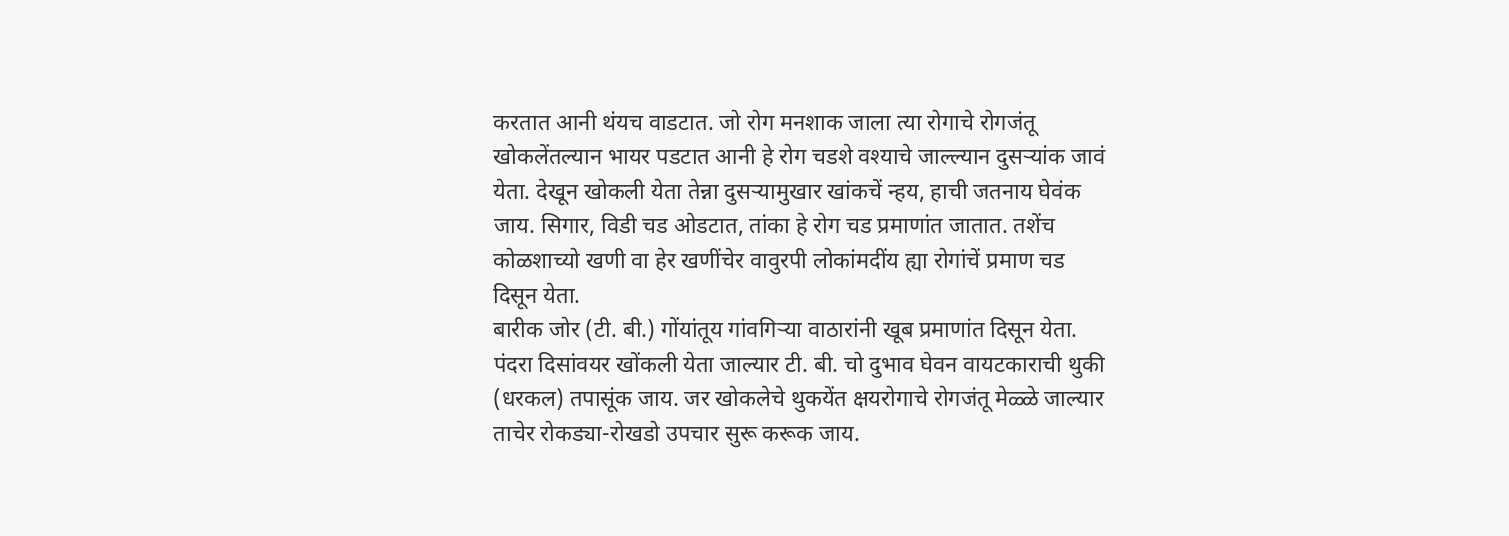करतात आनी थंयच वाडटात. जो रोग मनशाक जाला त्या रोगाचे रोगजंतू खोकलेंतल्यान भायर पडटात आनी हे रोग चडशे वश्याचे जाल्ल्यान दुसऱ्यांक जावं येता. देखून खोकली येता तेन्ना दुसऱ्यामुखार खांकचें न्हय, हाची जतनाय घेवंक जाय. सिगार, विडी चड ओडटात, तांका हे रोग चड प्रमाणांत जातात. तशेंच कोळशाच्यो खणी वा हेर खणींचेर वावुरपी लोकांमदींय ह्या रोगांचें प्रमाण चड दिसून येता.
बारीक जोर (टी. बी.) गोंयांतूय गांवगिऱ्या वाठारांनी खूब प्रमाणांत दिसून येता. पंदरा दिसांवयर खोंकली येता जाल्यार टी. बी. चो दुभाव घेवन वायटकाराची थुकी (धरकल) तपासूंक जाय. जर खोकलेचे थुकयेंत क्षयरोगाचे रोगजंतू मेळ्ळे जाल्यार ताचेर रोकड्या-रोखडो उपचार सुरू करूक जाय.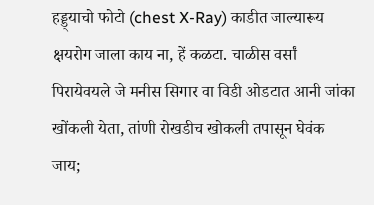हड्ड्याचो फोटो (chest X-Ray) काडीत जाल्यारूय क्षयरोग जाला काय ना, हें कळटा. चाळीस वर्सां पिरायेवयले जे मनीस सिगार वा विडी ओडटात आनी जांका खोंकली येता, तांणी रोखडीच खोकली तपासून घेवंक जाय;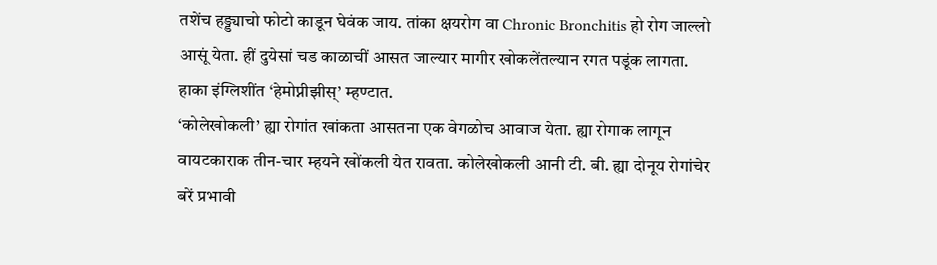तशेंच हड्ड्याचो फोटो काडून घेवंक जाय. तांका क्षयरोग वा Chronic Bronchitis हो रोग जाल्लो आसूं येता. हीं दुयेसां चड काळाचीं आसत जाल्यार मागीर खोकलेंतल्यान रगत पडूंक लागता. हाका इंग्लिशींत ‘हेमोप्नीझीस्’ म्हण्टात.
‘कोलेखोकली’ ह्या रोगांत खांकता आसतना एक वेगळोच आवाज येता. ह्या रोगाक लागून वायटकाराक तीन-चार म्हयने खोंकली येत रावता. कोलेखोकली आनी टी. बी. ह्या दोनूय रोगांचेर बरें प्रभावी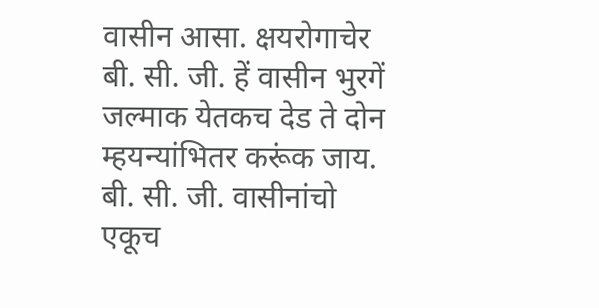वासीन आसा. क्षयरोगाचेर बी. सी. जी. हें वासीन भुरगें जल्माक येतकच देड ते दोन म्हयन्यांभितर करूंक जाय. बी. सी. जी. वासीनांचो एकूच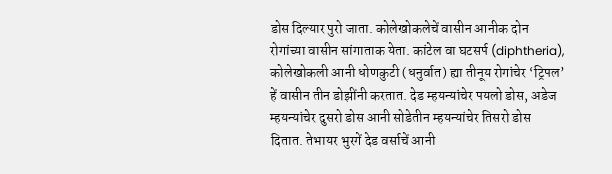डोस दिल्यार पुरो जाता. कोलेखोकलेचें वासीन आनीक दोन रोगांच्या वासीन सांगाताक येता. कांटेल वा घटसर्प (diphtheria), कोलेखोकली आनी धोणकुटी (धनुर्वात) ह्या तीनूय रोगांचेर ‘ट्रिपल’ हें वासीन तीन डोझींनी करतात. देड म्हयन्यांचेर पयलो डोस, अडेज म्हयन्यांचेर दुसरो डोस आनी सोडेतीन म्हयन्यांचेर तिसरो डोस दितात. तेभायर भुरगें देड वर्साचें आनी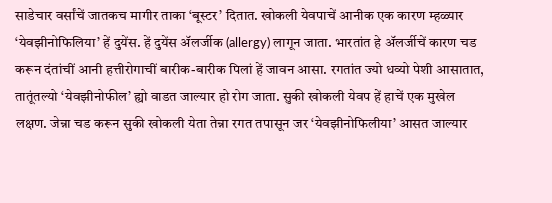साडेचार वर्सांचें जातकच मागीर ताका ‘बूस्टर’ दितात. खोकली येवपाचें आनीक एक कारण म्हळ्यार ‘येवझीनोफिलिया’ हें दुयेंस. हें दुयेंस ॲलर्जीक (allergy) लागून जाता. भारतांत हे ॲलर्जीचें कारण चड करून दंतांचीं आनी हत्तीरोगाचीं बारीक-बारीक पिलां हें जावन आसा. रगतांत ज्यो धव्यो पेशी आसातात, तातूंतल्यो ‘येवझीनोफील’ ह्यो वाडत जाल्यार हो रोग जाता. सुकी खोकली येवप हें हाचें एक मुखेल लक्षण. जेन्ना चड करून सुकी खोकली येता तेन्ना रगत तपासून जर ‘येवझीनोफिलीया’ आसत जाल्यार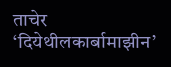ताचेर ‘दियेथीलकार्बामाझीन’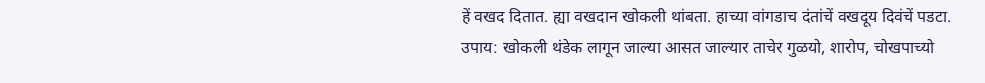हें वखद दितात. ह्या वखदान खोकली थांबता. हाच्या वांगडाच दंतांचें वखदूय दिवंचें पडटा.
उपाय: खोकली थंडेक लागून जाल्या आसत जाल्यार ताचेर गुळयो, शारोप, चोखपाच्यो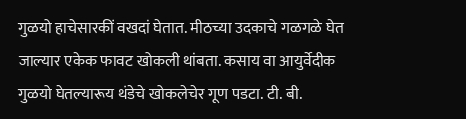गुळयो हाचेसारकीं वखदां घेतात. मीठच्या उदकाचे गळगळे घेत जाल्यार एकेक फावट खोकली थांबता. कसाय वा आयुर्वेदीक गुळयो घेतल्यारूय थंडेचे खोकलेचेर गूण पडटा. टी. बी.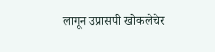लागून उप्रासपी खोकलेचेर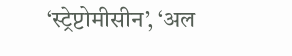‘स्ट्रेप्टोमीसीन’, ‘अल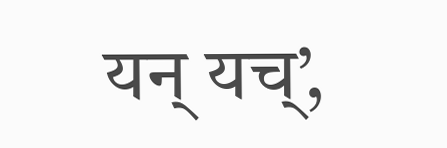यन् यच्’,